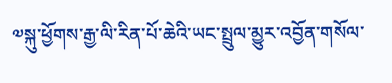༧སྐུ་ཕྱོགས་རྒྱ་ལི་རིན་པོ་ཆེའི་ཡང་སྤྲུལ་མྱུར་འབྱོན་གསོལ་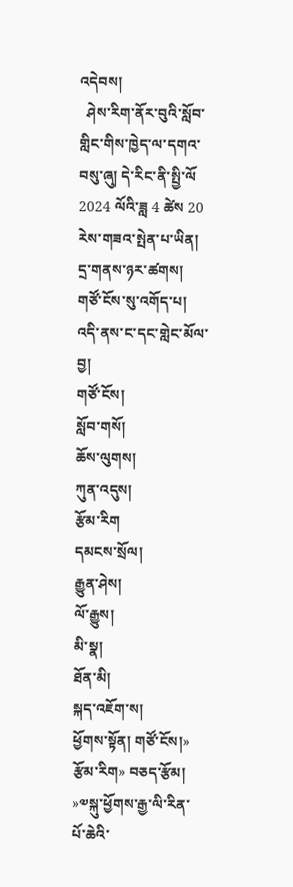འདེབས།
  ཤེས་རིག་ནོར་བུའི་སློབ་གླིང་གིས་ཁྱེད་ལ་དགའ་བསུ་ཞུ། དེ་རིང་ནི་སྤྱི་ལོ 2024 ལོའི་ཟླ 4 ཚེས 20 རེས་གཟའ་སྤེན་པ་ཡིན། དྲ་གནས་ཉར་ཚགས།  གཙོ་ངོས་སུ་འགོད་པ། འདི་ནས་ང་དང་གླེང་མོལ་བྱ།
གཙོ་ངོས།
སློབ་གསོ།
ཆོས་ལུགས།
ཀུན་འདུས།
རྩོམ་རིག
དམངས་སྲོལ།
རྒྱུན་ཤེས།
ལོ་རྒྱུས།
མི་སྣ།
ཐོན་མི།
སྐད་འཇོག་ས།
ཕྱོགས་སྟོན། གཙོ་ངོས།» རྩོམ་རིག» བཅད་རྩོམ། »༧སྐུ་ཕྱོགས་རྒྱ་ལི་རིན་པོ་ཆེའི་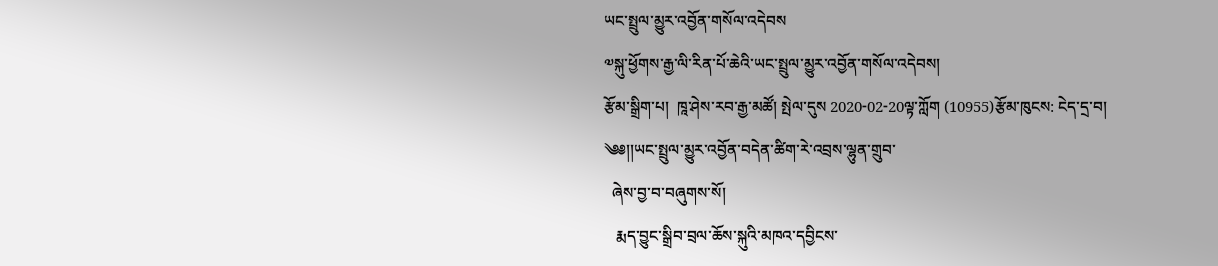ཡང་སྤྲུལ་མྱུར་འབྱོན་གསོལ་འདེབས
༧སྐུ་ཕྱོགས་རྒྱ་ལི་རིན་པོ་ཆེའི་ཡང་སྤྲུལ་མྱུར་འབྱོན་གསོལ་འདེབས།
རྩོམ་སྒྲིག་པ།  ཁཱ་ཤེས་རབ་རྒྱ་མཚོ། སྤེལ་དུས 2020-02-20ལྟ་ཀློག (10955)རྩོམ་ཁུངས: ངེད་དྲ་བ།
༄༅།།ཡང་སྤྲུལ་མྱུར་འབྱོན་བདེན་ཚིག་རེ་འབྲས་ལྷུན་གྲུབ་
  ཞེས་བྱ་བ་བཞུགས་སོ།
   རྨད་བྱུང་སྒྲིབ་བྲལ་ཆོས་སྐུའི་མཁའ་དབྱིངས་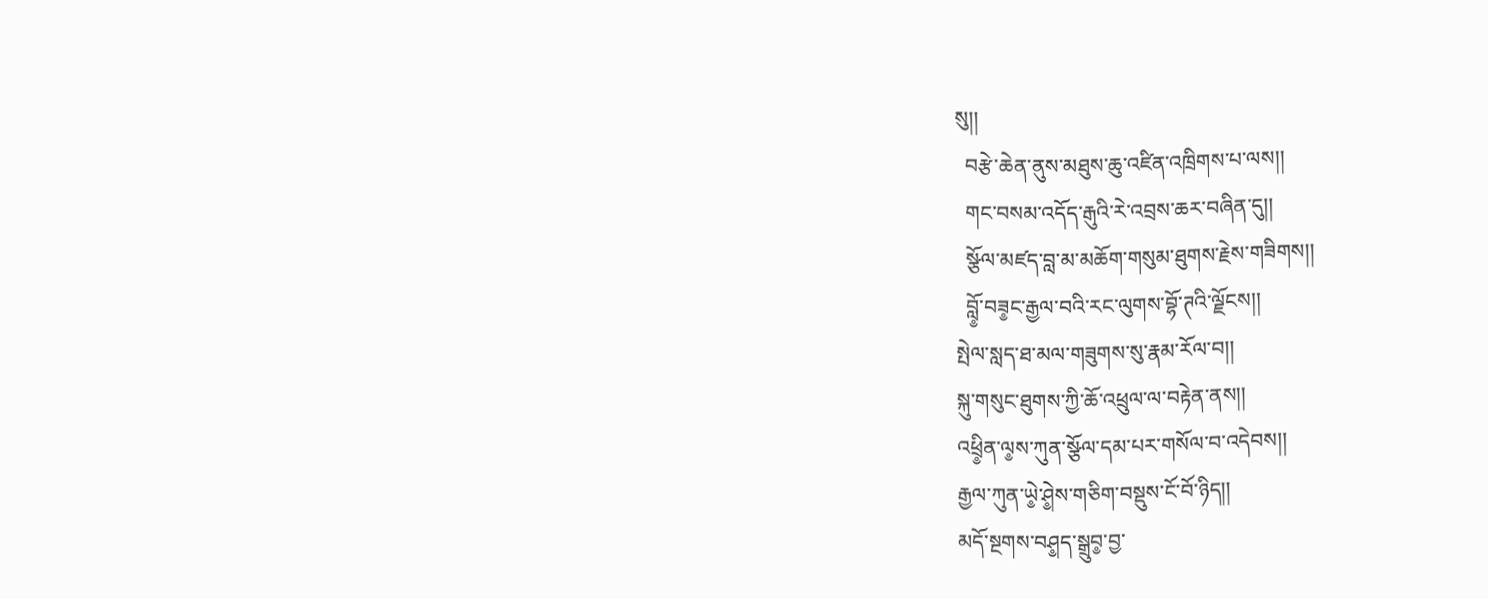སུ།།
  བརྩེ་ཆེན་ནུས་མཐུས་ཆུ་འཛིན་འཁྲིགས་པ་ལས།།
  གང་བསམ་འདོད་རྒུའི་རེ་འབྲས་ཆར་བཞིན་དུ།།
  སྩོལ་མཛད་བླ་མ་མཆོག་གསུམ་ཐུགས་རྗེས་གཟིགས།།
  བློ༵་བཟ༵ང་རྒྱལ་བའི་རང་ལུགས་བྷོ་ཊའི་ལྗོངས།།
སྤེལ་སླད་ཐ་མལ་གཟུགས་སུ་རྣམ་རོལ་བ།།
སྐུ་གསུང་ཐུགས་ཀྱི་ཆོ་འཕྲུལ་ལ་བརྟེན་ནས།།
འཕྲི༵ན་ལ༵ས་ཀུན་སྩོལ་དམ་པར་གསོལ་བ་འདེབས།།
རྒྱལ་ཀུན་ཡེ༵་ཤེ༵ས་གཅིག་བསྡུས་ངོ་བོ་ཉིད།།
མདོ་སྔགས་བཤ༵ད་སྒྲུབ༵་བྱ་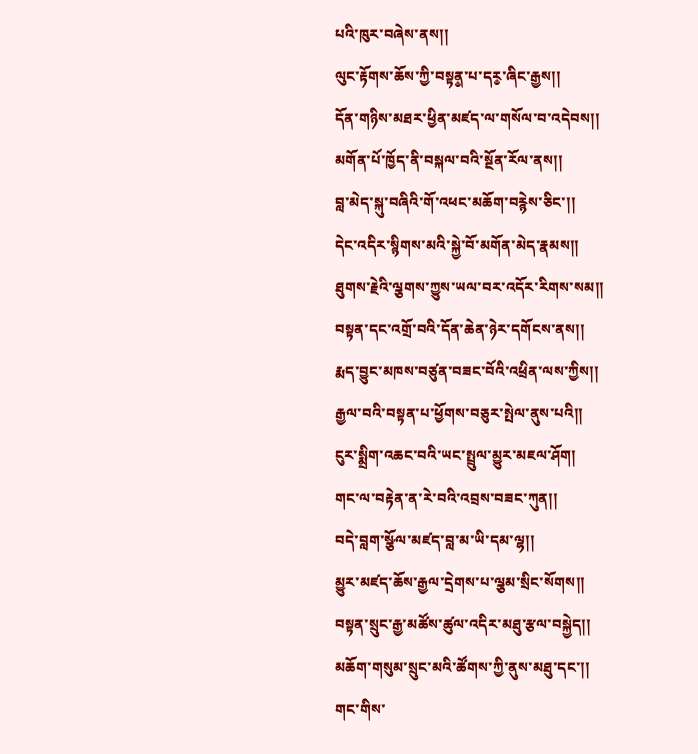པའི་ཁུར་བཞེས་ནས།།
ལུང་རྟོགས་ཆོས་ཀྱི་བསྟན༵་པ་དར༵་ཞིང་རྒྱས།།
དོན་གཉིས་མཐར་ཕྱིན་མཛད་ལ་གསོལ་བ་འདེབས།།
མགོན་པོ་ཁྱོད་ནི་བསྐལ་བའི་སྔོན་རོལ་ནས།།
བླ་མེད་སྐུ་བཞིའི་གོ་འཕང་མཆོག་བརྙེས་ཅིང་།།
དེང་འདིར་སྙིགས་མའི་སྐྱེ་བོ་མགོན་མེད་རྣམས།།
ཐུགས་རྗེའི་ལྕགས་ཀྱུས་ཡལ་བར་འདོར་རིགས་སམ།།
བསྟན་དང་འགྲོ་བའི་དོན་ཆེན་ཉེར་དགོངས་ནས།།
རྨད་བྱུང་མཁས་བཙུན་བཟང་བོའི་འཕྲིན་ལས་ཀྱིས།།
རྒྱལ་བའི་བསྟན་པ་ཕྱོགས་བཅུར་སྤེལ་ནུས་པའི།།
ངུར་སྨྲིག་འཆང་བའི་ཡང་སྤྲུལ་མྱུར་མཇལ་ཤོག།
གང་ལ་བརྟེན་ན་རེ་བའི་འབྲས་བཟང་ཀུན།།
བདེ་བླག་སྩོལ་མཛད་བླ་མ་ཡི་དམ་ལྷ།།
མྱུར་མཛད་ཆོས་རྒྱལ་དྲེགས་པ་ལྕམ་སྲིང་སོགས།།
བསྟན་སྲུང་རྒྱ་མཚོས་ཚུལ་འདིར་མཐུ་རྩལ་བསྐྱེད།།
མཆོག་གསུམ་སྲུང་མའི་ཚོགས་ཀྱི་ནུས་མཐུ་དང་།།
གང་གིས་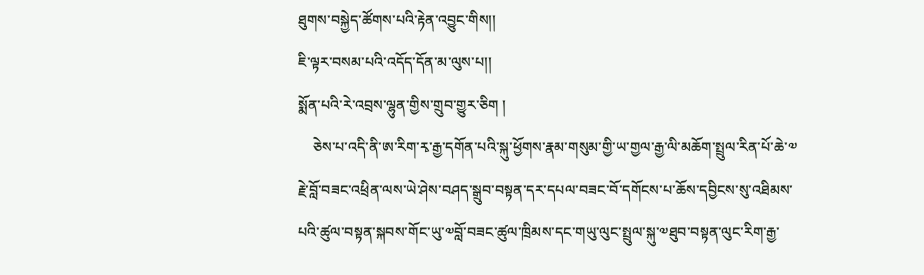ཐུགས་བསྐྱེད་ཚོགས་པའི་རྟེན་འབྱུང་གིས།།
ཇི་ལྟར་བསམ་པའི་འདོད་དོན་མ་ལུས་པ།།
སྨོན་པའི་རེ་འབྲས་ལྷུན་གྱིས་གྲུབ་གྱུར་ཅིག །
    ཅེས་པ་འདི་ནི་ཨ་རིག་རྭ་རྒྱ་དགོན་པའི་སྐུ་ཕྱོགས་རྣམ་གསུམ་གྱི་ཡ་གྱལ་རྒྱ་ལི་མཆོག་སྤྲུལ་རིན་པོ་ཆེ་༧ རྗེ་བློ་བཟང་འཕྲིན་ལས་ཡེ་ཤེས་བཤད་སྒྲུབ་བསྟན་དར་དཔལ་བཟང་བོ་དགོངས་པ་ཆོས་དབྱིངས་སུ་འཐིམས་པའི་ཚུལ་བསྟན་སྐབས་གོང་ཡུ་༧བློ་བཟང་ཚུལ་ཁྲིམས་དང་གཡུ་ལུང་སྤྲུལ་སྐུ་༧ཐུབ་བསྟན་ལུང་རིག་རྒྱ་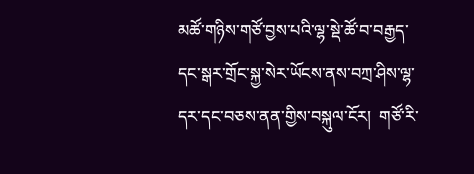མཚོ་གཉིས་གཙོ་བྱས་པའི་ལྷ་སྡེ་ཚོ་བ་བརྒྱད་དང་སྒར་གྲོང་སྐྱ་སེར་ཡོངས་ནས་བཀྲ་ཤིས་ལྷ་དར་དང་བཅས་ནན་གྱིས་བསྐུལ་ངོར།  གཙོ་རི་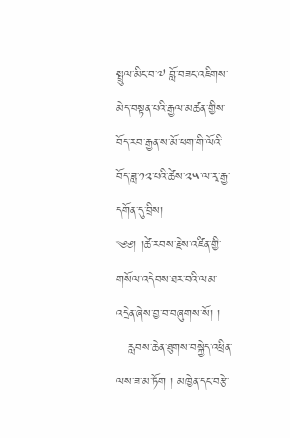སྤྲུལ་མིང་བ་༧ བློ་བཟང་འཇིགས་མེད་བསྟན་པའི་རྒྱལ་མཚན་གྱིས་བོད་རབ་རྒྱན་ས་མོ་ཕག་གི་ལོའི་བོད་ཟླ་༡༢་པའི་ཚེས་༢༥་ལ་རྭ་རྒྱ་དགོན་དུ་བྲིས།
༄༅། །ཚེ་རབས་རྗེས་འཛིན་གྱི་གསོལ་འདེབས་ཐར་བའི་ལམ་འདྲེན་ཞེས་བྱ་བ་བཞུགས་སོ། །
   རླབས་ཆེན་ཐུགས་བསྐྱེད་འཕྲིན་ལས་ཟ་མ་ཏོག ། མཁྱེན་དང་བརྩེ་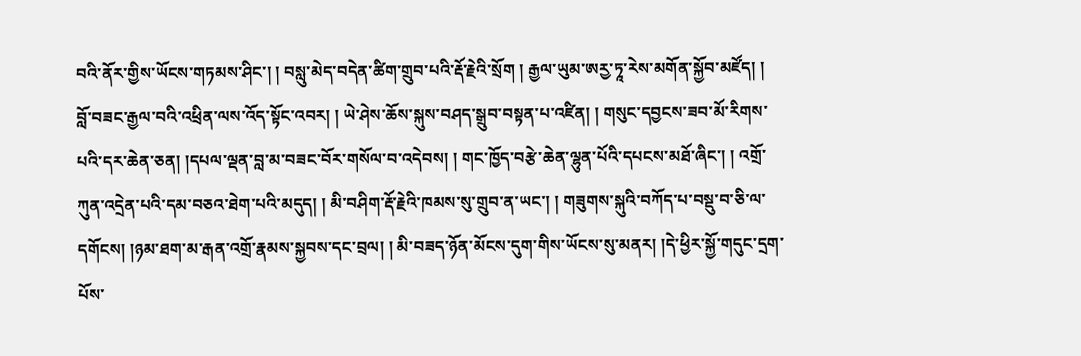བའི་ནོར་གྱིས་ཡོངས་གཏམས་ཤིང་། ། བསླུ་མེད་བདེན་ཚིག་གྲུབ་པའི་རྡོ་རྗེའི་སྲོག ། རྒྱལ་ཡུམ་ཨརྱ་ཏཱ་རེས་མགོན་སྐྱོབ་མཛོད། ། བློ་བཟང་རྒྱལ་བའི་འཕྲིན་ལས་འོད་སྟོང་འབར། ། ཡེ་ཤེས་ཆོས་སྐུས་བཤད་སྒྲུབ་བསྟན་པ་འཛིན། ། གསུང་དབྱངས་ཟབ་མོ་རིགས་པའི་དར་ཆེན་ཅན། །དཔལ་ལྡན་བླ་མ་བཟང་བོར་གསོལ་བ་འདེབས། ། གང་ཁྱོད་བརྩེ་ཆེན་ལྷུན་པོའི་དཔངས་མཐོ་ཞིང་། ། འགྲོ་ཀུན་འདྲེན་པའི་དམ་བཅའ་ཐེག་པའི་མདུད། ། མི་བཤིག་རྡོ་རྗེའི་ཁམས་སུ་གྲུབ་ན་ཡང་། ། གཟུགས་སྐུའི་བཀོད་པ་བསྡུ་བ་ཅི་ལ་དགོངས། །ཉམ་ཐག་མ་རྒན་འགྲོ་རྣམས་སྐྱབས་དང་བྲལ། ། མི་བཟད་ཉོན་མོངས་དུག་གིས་ཡོངས་སུ་མནར། །དེ་ཕྱིར་སྐྱོ་གདུང་དྲག་པོས་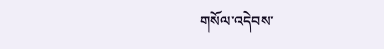གསོལ་འདེབས་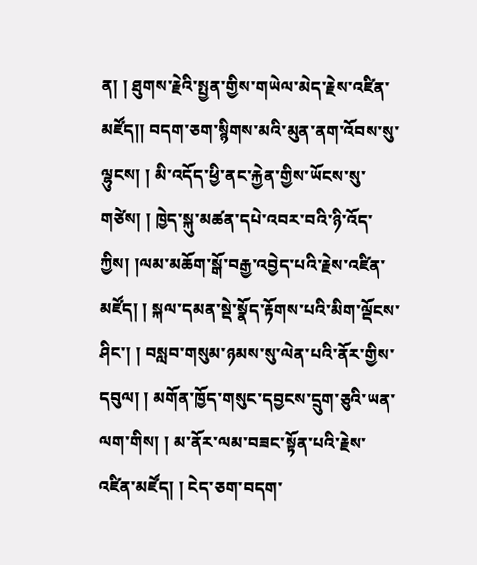ན། ། ཐུགས་རྗེའི་སྤྱན་གྱིས་གཡེལ་མེད་རྗེས་འཛིན་མཛོད།། བདག་ཅག་སྙིགས་མའི་མུན་ནག་འོབས་སུ་ལྷུངས། ། མི་འདོད་ཕྱི་ནང་རྐྱེན་གྱིས་ཡོངས་སུ་གཙེས། ། ཁྱེད་སྐུ་མཚན་དཔེ་འབར་བའི་ཉི་འོད་ཀྱིས། །ལམ་མཆོག་སྒོ་བརྒྱ་འབྱེད་པའི་རྗེས་འཛིན་མཛོད། ། སྐལ་དམན་སྡེ་སྣོད་རྟོགས་པའི་མིག་ལྡོངས་ཤིང་། ། བསླབ་གསུམ་ཉམས་སུ་ལེན་པའི་ནོར་གྱིས་དབུལ། ། མགོན་ཁྱོད་གསུང་དབྱངས་དྲུག་ཅུའི་ཡན་ལག་གིས། ། མ་ནོར་ལམ་བཟང་སྟོན་པའི་རྗེས་འཛིན་མཛོད། ། ངེད་ཅག་བདག་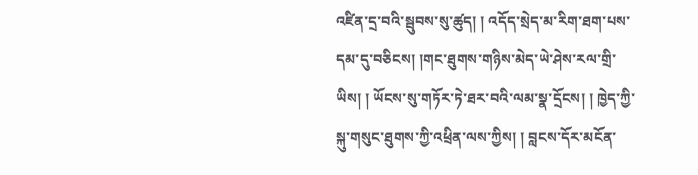འཛིན་དྲ་བའི་སྦུབས་སུ་ཚུད། ། འདོད་སྲེད་མ་རིག་ཐག་པས་དམ་དུ་བཅིངས། །གང་ཐུགས་གཉིས་མེད་ཡེ་ཤེས་རལ་གྲི་ཡིས། ། ཡོངས་སུ་གཏོར་ཏེ་ཐར་བའི་ལམ་སྣ་དྲོངས། ། ཁྱེད་ཀྱི་སྐུ་གསུང་ཐུགས་ཀྱི་འཕྲིན་ལས་ཀྱིས། ། བླངས་དོར་མངོན་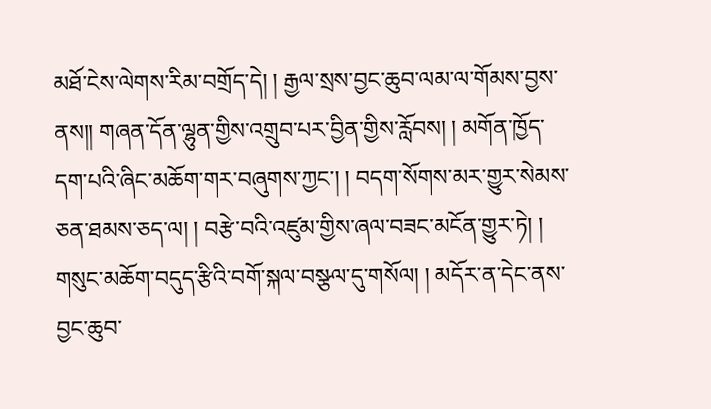མཐོ་ངེས་ལེགས་རིམ་བགྲོད་དེ། ། རྒྱལ་སྲས་བྱང་ཆུབ་ལམ་ལ་གོམས་བྱས་ནས།། གཞན་དོན་ལྷུན་གྱིས་འགྲུབ་པར་བྱིན་གྱིས་རློབས། ། མགོན་ཁྱོད་དག་པའི་ཞིང་མཆོག་གར་བཞུགས་ཀྱང་། ། བདག་སོགས་མར་གྱུར་སེམས་ཅན་ཐམས་ཅད་ལ། ། བརྩེ་བའི་འཛུམ་གྱིས་ཞལ་བཟང་མངོན་གྱུར་ཏེ། ། གསུང་མཆོག་བདུད་རྩིའི་བགོ་སྐལ་བསྩལ་དུ་གསོལ། ། མདོར་ན་དེང་ནས་བྱང་ཆུབ་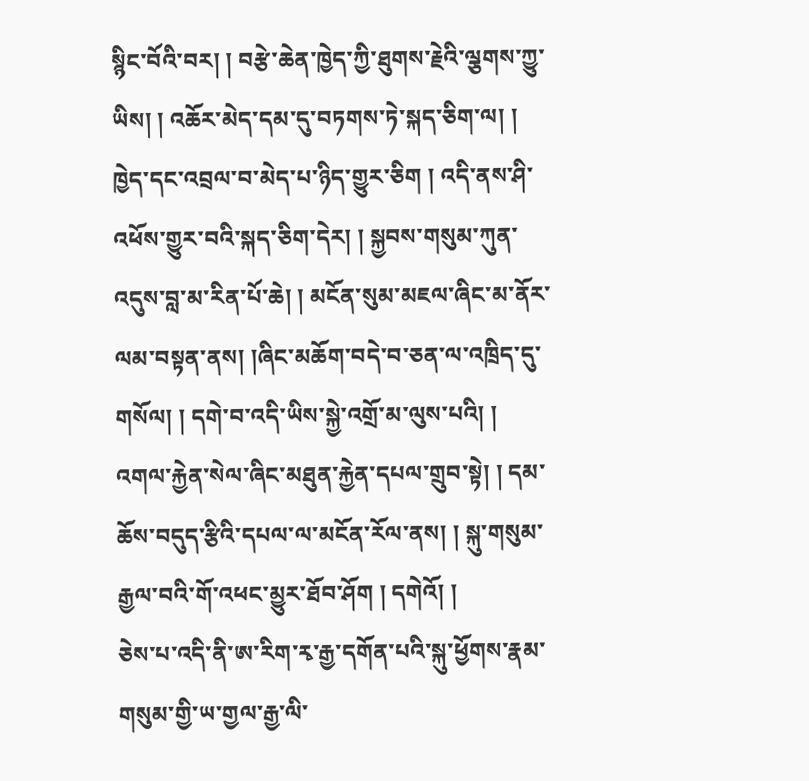སྙིང་བོའི་བར། ། བརྩེ་ཆེན་ཁྱེད་ཀྱི་ཐུགས་རྗེའི་ལྕགས་ཀྱུ་ཡིས། ། འཆོར་མེད་དམ་དུ་བཏགས་ཏེ་སྐད་ཅིག་ལ། ། ཁྱེད་དང་འབྲལ་བ་མེད་པ་ཉིད་གྱུར་ཅིག ། འདི་ནས་ཤི་འཕོས་གྱུར་བའི་སྐད་ཅིག་དེར། ། སྐྱབས་གསུམ་ཀུན་འདུས་བླ་མ་རིན་པོ་ཆེ། ། མངོན་སུམ་མཇལ་ཞིང་མ་ནོར་ལམ་བསྟན་ནས། །ཞིང་མཆོག་བདེ་བ་ཅན་ལ་འཁྲིད་དུ་གསོལ། ། དགེ་བ་འདི་ཡིས་སྐྱེ་འགྲོ་མ་ལུས་པའི། ། འགལ་རྐྱེན་སེལ་ཞིང་མཐུན་རྐྱེན་དཔལ་གྲུབ་སྟེ། ། དམ་ཆོས་བདུད་རྩིའི་དཔལ་ལ་མངོན་རོལ་ནས། ། སྐུ་གསུམ་རྒྱལ་བའི་གོ་འཕང་མྱུར་ཐོབ་ཤོག ། དགེའོ། །
ཅེས་པ་འདི་ནི་ཨ་རིག་རྭ་རྒྱ་དགོན་པའི་སྐུ་ཕྱོགས་རྣམ་གསུམ་གྱི་ཡ་གྱལ་རྒྱ་ལི་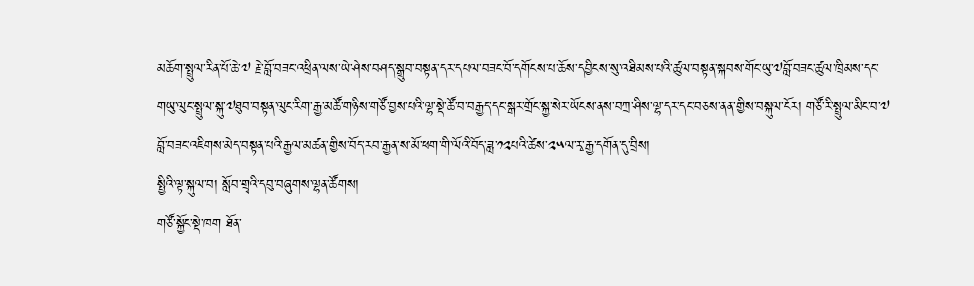མཆོག་སྤྲུལ་རིན་པོ་ཆེ་༧ རྗེ་བློ་བཟང་འཕྲིན་ལས་ཡེ་ཤེས་བཤད་སྒྲུབ་བསྟན་དར་དཔལ་བཟང་བོ་དགོངས་པ་ཆོས་དབྱིངས་སུ་འཐིམས་པའི་ཚུལ་བསྟན་སྐབས་གོང་ཡུ་༧བློ་བཟང་ཚུལ་ཁྲིམས་དང་གཡུ་ལུང་སྤྲུལ་སྐུ་༧ཐུབ་བསྟན་ལུང་རིག་རྒྱ་མཚོ་གཉིས་གཙོ་བྱས་པའི་ལྷ་སྡེ་ཚོ་བ་བརྒྱད་དང་སྒར་གྲོང་སྐྱ་སེར་ཡོངས་ནས་བཀྲ་ཤིས་ལྷ་དར་དང་བཅས་ནན་གྱིས་བསྐུལ་ངོར། གཙོ་རི་སྤྲུལ་མིང་བ་༧ བློ་བཟང་འཇིགས་མེད་བསྟན་པའི་རྒྱལ་མཚན་གྱིས་བོད་རབ་རྒྱན་ས་མོ་ཕག་གི་ལོའི་བོད་ཟླ་༡༢པའི་ཚེས་༢༥ལ་རྭ་རྒྱ་དགོན་དུ་བྲིས།
སྤྱིའི་ལྟ་སྐུལ་བ། སློབ་གྲྭའི་དབུ་བཞུགས་ལྷན་ཚོགས།
གཙོ་སྐྱོང་སྡེ་ཁག ཐོན་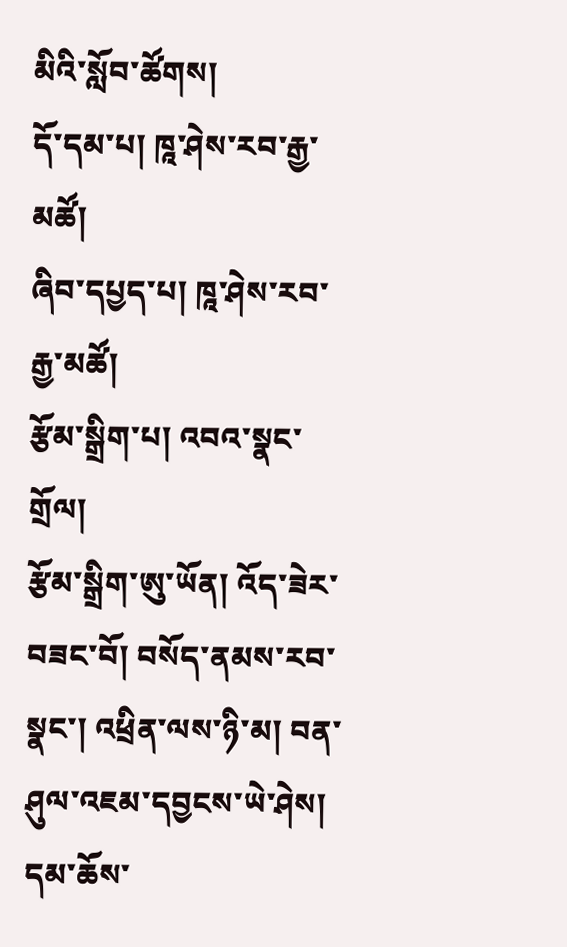མིའི་སློབ་ཚོགས།
དོ་དམ་པ། ཁཱ་ཤེས་རབ་རྒྱ་མཚོ།
ཞིབ་དཔྱད་པ། ཁཱ་ཤེས་རབ་རྒྱ་མཚོ།
རྩོམ་སྒྲིག་པ། འབའ་སྣང་གྲོལ།
རྩོམ་སྒྲིག་ཨུ་ཡོན། འོད་ཟེར་བཟང་བོ། བསོད་ནམས་རབ་སྣང་། འཕྲིན་ལས་ཉི་མ། བན་ཤུལ་འཇམ་དབྱངས་ཡེ་ཤེས། དམ་ཆོས་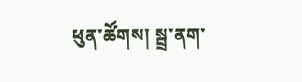ཕུན་ཚོགས། སྦྲ་ནག་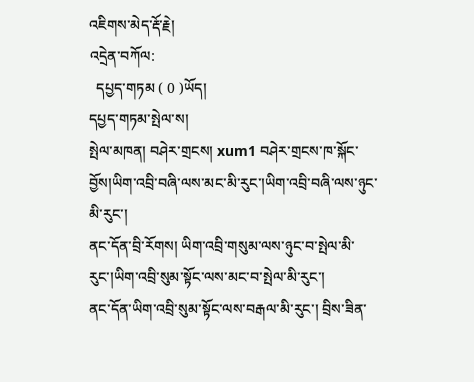འཇིགས་མེད་རྡོ་རྗེ།
འདྲེན་བཀོལ:
  དཔྱད་གཏམ ( 0 )ཡོད།
དཔྱད་གཏམ་སྤེལ་ས།
སྤེལ་མཁན། བཤེར་གྲངས། xum1 བཤེར་གྲངས་ཁ་སྐོང་བྱོས།ཡིག་འབྲི་བཞི་ལས་མང་མི་རུང་།ཡིག་འབྲི་བཞི་ལས་ཉུང་མི་རུང་།
ནང་དོན་བྲི་རོགས། ཡིག་འབྲི་གསུམ་ལས་ཉུང་བ་སྤེལ་མི་རུང་།ཡིག་འབྲི་སུམ་སྟོང་ལས་མང་བ་སྤེལ་མི་རུང་།
ནང་དོན་ཡིག་འབྲི་སུམ་སྟོང་ལས་བརྒལ་མི་རུང་། བྲིས་ཟིན་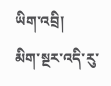ཡིག་འབྲི།
མིག་སྔར་འདི་རུ་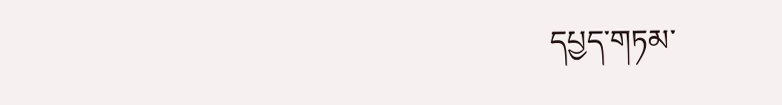དཔྱད་གཏམ་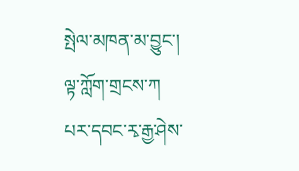སྤེལ་མཁན་མ་བྱུང་།
ལྟ་ཀློག་གྲངས་ཀ
པར་དབང་རྭ་རྒྱ་ཤེས་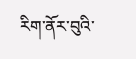རིག་ནོར་བུའི་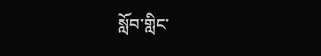སློབ་གླིང་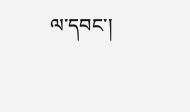ལ་དབང་།